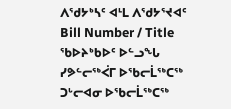ᐱᖁᔭᒃᓴᑦ ᐊᒻᒪ ᐱᖁᔭᕐᔪᐊᑦ
Bill Number / Title ᖃᐅᔨᒃᑲᐅᑦ ᐅᓪᓗᖓ ᓯᕗᓪᓕᖅᐹᒥ ᐅᖃᓕᒫᖅᑕᖅ ᑐᒡᓕᐊᓂ ᐅᖃᓕᒫᖅᑕᖅ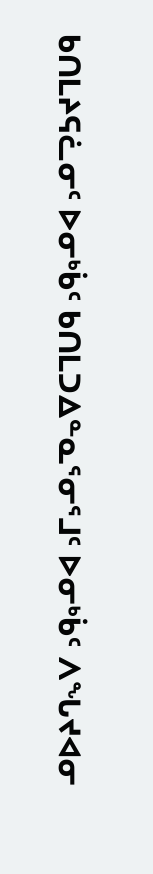ᑲᑎᒪᔨᕋᓛᓂᑦ ᐅᓂᒃᑳᑦ ᑲᑎᒪᑐᐃᓐᓇᕐᓂᕐᒧᑦ ᐅᓂᒃᑳᑦ ᐱᖓᔪᐊᓂ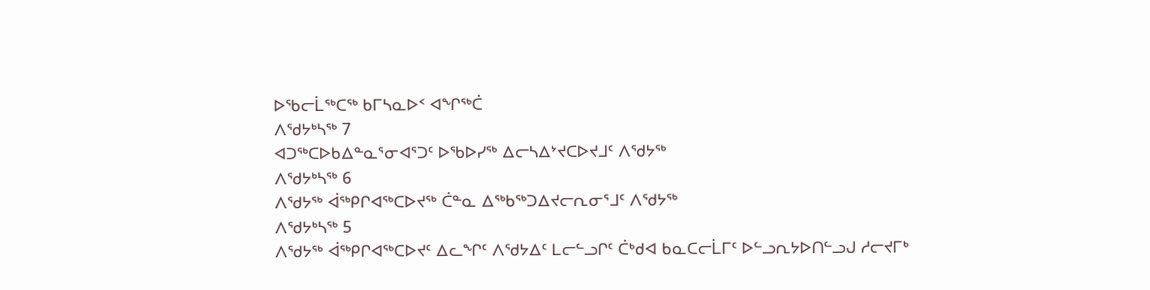ᐅᖃᓕᒫᖅᑕᖅ ᑲᒥᓴᓇᐅᑉ ᐊᖏᖅᑖ
ᐱᖁᔭᒃᓴᖅ 7
ᐊᑐᖅᑕᐅᑲᐃᓐᓇᕐᓂᐊᕐᑐᑦ ᐅᖃᐅᓯᖅ ᐃᓕᓴᐃᔾᔪᑕᐅᔪᒧᑦ ᐱᖁᔭᖅ
ᐱᖁᔭᒃᓴᖅ 6
ᐱᖁᔭᖅ ᐋᖅᑭᒋᐊᖅᑕᐅᔪᖅ ᑖᓐᓇ ᐃᖅᑲᖅᑐᐃᔪᓕᕆᓂᕐᒧᑦ ᐱᖁᔭᖅ
ᐱᖁᔭᒃᓴᖅ 5
ᐱᖁᔭᖅ ᐋᖅᑭᒋᐊᖅᑕᐅᔪᑦ ᐃᓚᖏᑦ ᐱᖁᔭᐃᑦ ᒪᓕᓪᓗᒋᑦ ᑖᒃᑯᐊ ᑲᓇᑕᓕᒫᒥᑦ ᐅᓪᓗᕆᔭᐅᑎᓪᓗᒍ ᓱᓕᔪᒥᒃ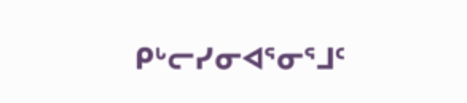ᑭᒡᓕᓯᓂᐊᕐᓂᕐᒧᑦ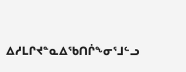ᐃᓱᒪᒋᔪᓐᓇᐃᖃᑎᒌᖕᓂᕐᒧᓪᓗ